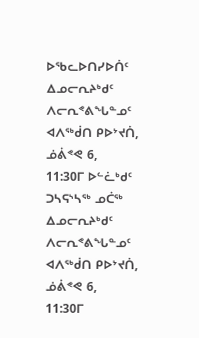ᐅᖃᓚᐅᑎᓯᐅᑏᑦ
ᐃᓄᓕᕆᔨᒃᑯᑦ ᐱᓕᕆᕝᕕᖓᓐᓄᑦ ᐊᐱᖅᑰᑎ ᑭᐅᔾᔪᑏ, ᓅᕖᕝᕙ 6, 11:30ᒥ ᐅᓪᓛᒃᑯᑦ ᑐᓴᕋᔅᓴᖅ ᓄᑖᖅ
ᐃᓄᓕᕆᔨᒃᑯᑦ ᐱᓕᕆᕝᕕᖓᓐᓄᑦ ᐊᐱᖅᑰᑎ ᑭᐅᔾᔪᑏ, ᓅᕖᕝᕙ 6, 11:30ᒥ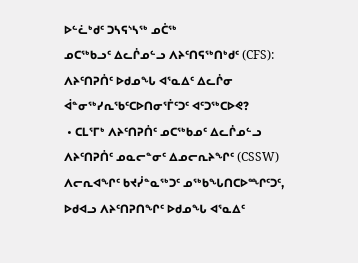ᐅᓪᓛᒃᑯᑦ ᑐᓴᕋᔅᓴᖅ ᓄᑖᖅ
ᓄᑕᖅᑲᓗᑦ ᐃᓚᒌᓄᓪᓗ ᐱᔨᑦᑎᕋᖅᑎᒃᑯᑦ (CFS):
ᐱᔨᑦᑎᕈᑏᑦ ᐅᑯᓄᖓ ᐊᕐᓇᐃᑦ ᐃᓚᒌᓂ ᐋᓐᓂᖅᓯᕆᖃᑦᑕᐅᑎᓂᕐᒦᑦᑐᑦ ᐊᑦᑐᖅᑕᐅᕙ?
 • ᑕᒪᕐᒥᒃ ᐱᔨᑦᑎᕈᑏᑦ ᓄᑕᖅᑲᓄᑦ ᐃᓚᒌᓄᓪᓗ ᐱᔨᑦᑎᕈᑏᑦ ᓄᓇᓕᓐᓂᑦ ᐃᓄᓕᕆᔨᖏᑦ (CSSW) ᐱᓕᕆᐊᖏᑦ ᑲᔪᓰᓐᓇᖅᑐᑦ ᓄᖅᑲᖓᑎᑕᐅᙱᑦᑐᑦ, ᐅᑯᐊᓗ ᐱᔨᑦᑎᕈᑎᖏᑦ ᐅᑯᓄᖓ ᐊᕐᓇᐃᑦ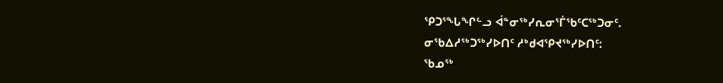ᕿᑐᕐᖓᖏᓪᓗ ᐋᓐᓂᖅᓯᕆᓂᕐᒦᖃᑦᑕᖅᑐᓂᑦ.
ᓂᖃᐃᓱᖅᑐᖅᓯᐅᑎᑦ ᓱᒃᑯᐊᕿᔪᖅᓯᐅᑎᑦ:
ᖃᓄᖅ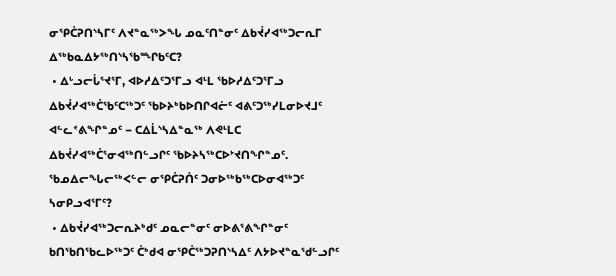ᓂᕿᑖᕈᑎᔅᓴᒥᑦ ᐱᔪᓐᓇᖅᐳᖓ ᓄᓇᑦᑎᓐᓂᑦ ᐃᑲᔫᓯᐊᖅᑐᓕᕆᒥ ᐃᖅᑲᓇᐃᔭᖅᑎᔅᓴᖃᙱᑲᑦᑕ?
 • ᐃᒡᓗᓕᒑᕐᔪᕐᒥ, ᐊᐅᓱᐃᑦᑐᕐᒥᓗ ᐊᒻᒪ ᖃᐅᓱᐃᑦᑐᕐᒥᓗ ᐃᑲᔫᓯᐊᖅᑖᖃᑦᑕᖅᑐᑦ ᖃᐅᔨᒃᑲᐅᑎᒋᐊᓖᑦ ᐊᕕᑦᑐᖅᓯᒪᓂᐅᔪᒧᑦ ᐊᓪᓚᕝᕕᖏᓐᓄᑦ − ᑕᐃᒫᔅᓴᐃᓐᓇᖅ ᐱᕙᒻᒪᑕ ᐃᑲᔫᓯᐊᖅᑖᕐᓂᐊᖅᑎᓪᓗᒋᑦ ᖃᐅᔨᓴᖅᑕᐅᔾᔪᑎᖏᓐᓄᑦ.
ᖃᓄᐃᓕᖓᓕᖅᐸᓪᓕ ᓂᕿᑖᕈᑏᑦ ᑐᓂᐅᖅᑲᖅᑕᐅᓂᐊᖅᑐᑦ ᓴᓂᑭᓗᐊᕐᒥᑦ?
 • ᐃᑲᔫᓯᐊᖅᑐᓕᕆᔨᒃᑯᑦ ᓄᓇᓕᓐᓂᑦ ᓂᐅᕕᕐᕕᖏᓐᓂᑦ ᑲᑎᖃᑎᖃᓚᐅᖅᑐᑦ ᑖᒃᑯᐊ ᓂᕿᑖᖅᑐᕈᑎᔅᓴᐃᑦ ᐱᔭᐅᔪᓐᓇᖁᓪᓗᒋᑦ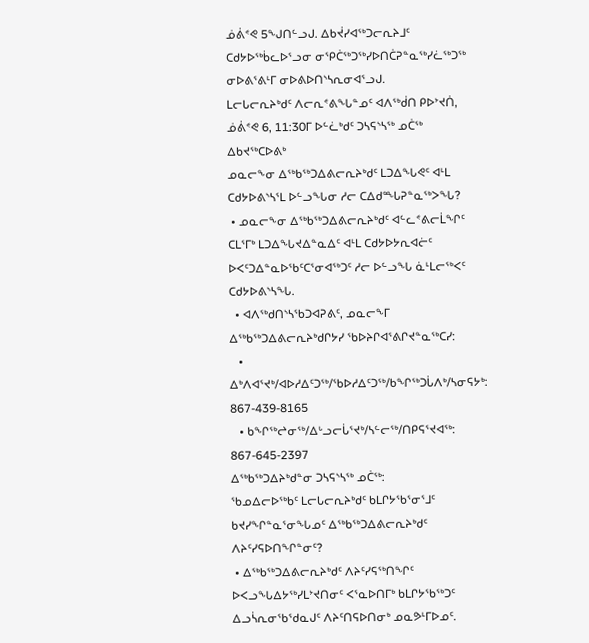ᓅᕖᕝᕙ 5ᖑᑎᓪᓗᒍ. ᐃᑲᔫᓯᐊᖅᑐᓕᕆᔨᒧᑦ ᑕᑯᔭᐅᖅᑳᓚᐅᕐᓗᓂ ᓂᕿᑖᖅᑐᖅᓯᐅᑎᑖᕈᓐᓇᖅᓯᓛᖅᑐᖅ ᓂᐅᕕᕐᕕᒻᒥ ᓂᐅᕕᐅᑎᔅᓴᕆᓂᐊᕐᓗᒍ.
ᒪᓕᒐᓕᕆᔨᒃᑯᑦ ᐱᓕᕆᕝᕕᖓᓐᓄᑦ ᐊᐱᖅᑰᑎ ᑭᐅᔾᔪᑏ, ᓅᕖᕝᕙ 6, 11:30ᒥ ᐅᓪᓛᒃᑯᑦ ᑐᓴᕋᔅᓴᖅ ᓄᑖᖅ
ᐃᑲᔪᖅᑕᐅᕕᒃ
ᓄᓇᓕᖕᓂ ᐃᖅᑲᖅᑐᐃᕕᓕᕆᔨᒃᑯᑦ ᒪᑐᐃᖓᕙᑦ ᐊᒻᒪ ᑕᑯᔭᐅᕕᔅᓴᕐᒪ ᐅᓪᓗᖓᓂ ᓱᓕ ᑕᐃᑯᙵᕈᓐᓇᖅᐳᖓ?
 • ᓄᓇᓕᖕᓂ ᐃᖅᑲᖅᑐᐃᕕᓕᕆᔨᒃᑯᑦ ᐊᓪᓚᕝᕕᓕᒫᖏᑦ ᑕᒪᕐᒥᒃ ᒪᑐᐃᖓᔪᐃᓐᓇᐃᑦ ᐊᒻᒪ ᑕᑯᔭᐅᔭᕆᐊᓖᑦ ᐅᐸᑦᑐᐃᓐᓇᐅᖃᑦᑕᕐᓂᐊᖅᑐᑦ ᓱᓕ ᐅᓪᓗᖓ ᓈᒻᒪᓕᖅᐸᑦ ᑕᑯᔭᐅᕕᔅᓴᖓ.
  • ᐊᐱᖅᑯᑎᔅᓴᖃᑐᐊᕈᕕᑦ, ᓄᓇᓕᖕᒥ ᐃᖅᑲᖅᑐᐃᕕᓕᕆᔨᒃᑯᒋᔭᓯ ᖃᐅᔨᒋᐊᕐᕕᒋᔪᓐᓇᖅᑕᓯ:
   • ᐃᒃᐱᐊᕐᔪᒃ/ᐊᐅᓱᐃᑦᑐᖅ/ᖃᐅᓱᐃᑦᑐᖅ/ᑲᖏᖅᑐᒑᐱᒃ/ᓴᓂᕋᔭᒃ: 867-439-8165
   • ᑲᖏᖅᖠᓂᖅ/ᐃᒡᓗᓕᒑᕐᔪᒃ/ᓴᓪᓕᖅ/ᑎᑭᕋᕐᔪᐊᖅ: 867-645-2397
ᐃᖅᑲᖅᑐᐃᔨᒃᑯᓐᓂ ᑐᓴᕋᔅᓴᖅ ᓄᑖᖅ:
ᖃᓄᐃᓕᐅᖅᑲᑦ ᒪᓕᒐᓕᕆᔨᒃᑯᑦ ᑲᒪᒋᔭᖃᕐᓂᕐᒧᑦ ᑲᔪᓯᖏᓐᓇᕐᓂᖓᓄᑦ ᐃᖅᑲᖅᑐᐃᕕᓕᕆᔨᒃᑯᑦ ᐱᔨᑦᓯᕋᐅᑎᖏᓐᓂᑦ?
 • ᐃᖅᑲᖅᑐᐃᕕᓕᕆᔨᒃᑯᑦ ᐱᔨᑦᓯᕋᖅᑎᖏᑦ ᐅᐸᓗᖓᐃᔭᖅᓯᒪᔾᔪᑎᓂᑦ ᐸᕐᓇᐅᑎᒥᒃ ᑲᒪᒋᔭᖃᖅᑐᑦ ᐃᓗᓵᕆᓂᖃᖁᓇᒍᑦ ᐱᔨᑦᑎᕋᐅᑎᓂᒃ ᓄᓇᕗᒻᒥᐅᓄᑦ.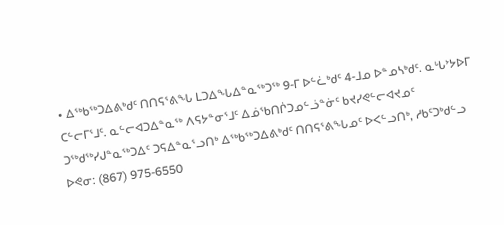• ᐃᖅᑲᖅᑐᐃᕕᒃᑯᑦ ᑎᑎᕋᕐᕕᖓ ᒪᑐᐃᖓᐃᓐᓇᖅᑐᖅ 9-ᒥ ᐅᓪᓛᒃᑯᑦ 4-ᒧᓄ ᐅᓐᓄᓴᒃᑯᑦ. ᓇᒡᒐᔾᔭᐅᒥ ᑕᓪᓕᒥᕐᒧᑦ. ᓇᓪᓕᐊᑐᐃᓐᓇᖅ ᐱᕋᔭᓐᓂᕐᒧᑦ ᐃᓅᖃᑎᒌᑐᓄᓪᓘᓐᓃᑦ ᑲᔪᓯᕙᓪᓕᐊᔪᓄᑦ ᑐᖅᑯᖅᓯᒍᓐᓇᖅᑐᐃᑦ ᑐᕋᐃᓐᓇᕐᓗᑎᒃ ᐃᖅᑲᖅᑐᐃᕕᒃᑯᑦ ᑎᑎᕋᕐᕕᖓᓄᑦ ᐅᐸᓪᓗᑎᒃ, ᓱᑲᑦᑐᒃᑯᓪᓗ ᐅᕙᓂ: (867) 975-6550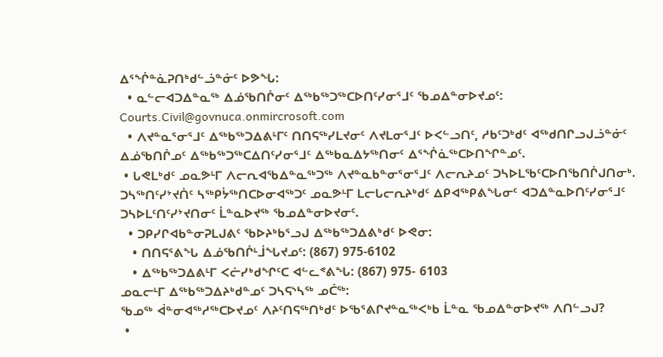ᐃᕐᖐᓐᓈᕈᑎᒃᑯᓪᓘᓐᓃᑦ ᐅᕗᖓ:
  • ᓇᓪᓕᐊᑐᐃᓐᓇᖅ ᐃᓅᖃᑎᒌᓂᑦ ᐃᖅᑲᖅᑐᖅᑕᐅᑎᑦᓯᓂᕐᒧᑦ ᖃᓄᐃᓐᓂᐅᔪᓄᑦ: Courts.Civil@govnuca.onmircrosoft.com
  • ᐱᔪᓐᓇᕐᓂᕐᒧᑦ ᐃᖅᑲᖅᑐᐃᕕᒻᒥᑦ ᑎᑎᕋᖅᓯᒪᔪᓂᑦ ᐱᔪᒪᓂᕐᒧᑦ ᐅᐸᓪᓗᑎᑦ, ᓱᑲᑦᑐᒃᑯᑦ ᐊᖅᑯᑎᒋᓗᒍᓘᓐᓃᑦ ᐃᓅᖃᑎᒌᓄᑦ ᐃᖅᑲᖅᑐᖅᑕᐃᑎᑦᓯᓂᕐᒧᑦ ᐃᖅᑲᓇᐃᔭᖅᑎᓂᑦ ᐃᕐᖐᓈᖅᑕᐅᑎᖏᓐᓄᑦ.
 • ᒐᕙᒪᒃᑯᑦ ᓄᓇᕗᒻᒥ ᐱᓕᕆᐊᖃᐃᓐᓇᖅᑐᖅ ᐱᔪᓐᓇᑲᓐᓂᕐᓂᕐᒧᑦ ᐱᓕᕆᔨᓄᑦ ᑐᓴᐅᒪᖃᑦᑕᐅᑎᖃᑎᒌᒍᑎᓂᒃ. ᑐᓴᖅᑎᑦᓯᔾᔪᑏᑦ ᓴᖅᑭᔮᖅᑎᑕᐅᓂᐊᖅᑐᑦ ᓄᓇᕗᒻᒥ ᒪᓕᒐᓕᕆᔨᒃᑯᑦ ᐃᑭᐊᖅᑭᕕᖓᓂᑦ ᐊᑐᐃᓐᓇᐅᑎᑦᓯᓂᕐᒧᑦ ᑐᓴᐅᒪᑦᑎᑦᓯᔾᔪᑎᓂᑦ ᒫᓐᓇᐅᔪᖅ ᖃᓄᐃᓐᓂᐅᔪᓂᑦ.
  • ᑐᑭᓯᒋᐊᑲᓐᓂᕈᒪᒍᕕᑦ ᖃᐅᔨᒃᑲᕐᓗᒍ ᐃᖅᑲᖅᑐᐃᕕᒃᑯᑦ ᐅᕙᓂ:
   • ᑎᑎᕋᕐᕕᖓ ᐃᓅᖃᑎᒌᒻᒨᖓᔪᓄᑦ: (867) 975-6102
   • ᐃᖅᑲᖅᑐᐃᕕᒻᒥ ᐸᓖᓯᒃᑯᖏᑦᑕ ᐊᓪᓚᕝᕕᖓ: (867) 975- 6103
ᓄᓇᓕᒻᒥ ᐃᖅᑲᖅᑐᐃᔨᒃᑯᓐᓄᑦ ᑐᓴᕋᔅᓴᖅ ᓄᑖᖅ:
ᖃᓄᖅ ᐋᓐᓂᐊᖅᓱᖅᑕᐅᔪᓄᑦ ᐱᔨᑦᑎᕋᖅᑎᒃᑯᑦ ᐅᖃᕐᕕᒋᔪᓐᓇᖅᐸᒃᑲ ᒫᓐᓇ ᖃᓄᐃᓐᓂᐅᔪᖅ ᐱᑎᓪᓗᒍ?
 •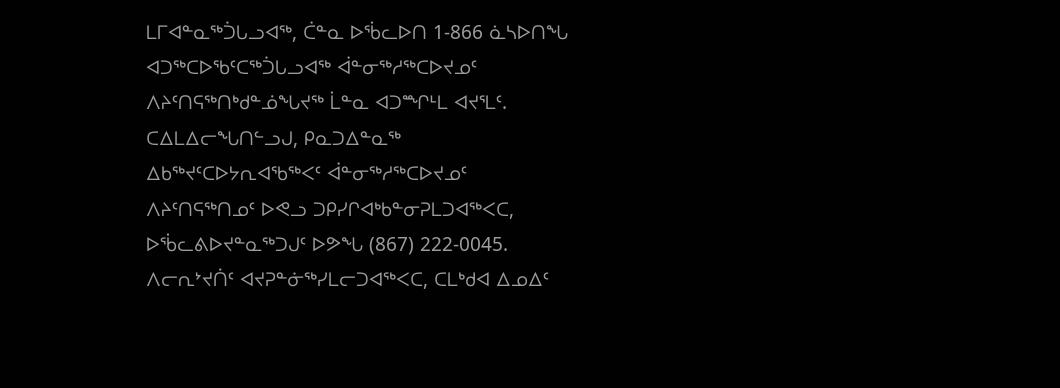ᒪᒥᐊᓐᓇᖅᑑᒐᓗᐊᖅ, ᑖᓐᓇ ᐅᖄᓚᐅᑎ 1-866 ᓈᓴᐅᑎᖓ ᐊᑐᖅᑕᐅᖃᑦᑕᖅᑑᒐᓗᐊᖅ ᐋᓐᓂᖅᓱᖅᑕᐅᔪᓄᑦ ᐱᔨᑦᑎᕋᖅᑎᒃᑯᓐᓅᖓᔪᖅ ᒫᓐᓇ ᐊᑐᙱᒻᒪ ᐊᔪᕐᒪᑦ. ᑕᐃᒪᐃᓕᖓᑎᓪᓗᒍ, ᑭᓇᑐᐃᓐᓇᖅ ᐃᑲᖅᔪᑦᑕᐅᔭᕆᐊᖃᖅᐸᑦ ᐋᓐᓂᖅᓱᖅᑕᐅᔪᓄᑦ ᐱᔨᑦᑎᕋᖅᑎᓄᑦ ᐅᕙᓗ ᑐᑭᓯᒋᐊᒃᑲᓐᓂᕈᒪᑐᐊᖅᐸᑕ, ᐅᖄᓚᕕᐅᔪᓐᓇᖅᑐᒍᑦ ᐅᕗᖓ (867) 222-0045. ᐱᓕᕆᔾᔪᑏᑦ ᐊᔪᕈᓐᓃᖅᓯᒪᓕᑐᐊᖅᐸᑕ, ᑕᒪᒃᑯᐊ ᐃᓄᐃᑦ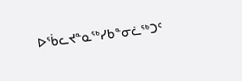ᐅᖄᓚᔪᓐᓇᖅᓯᑲᓐᓂᓛᖅᑐᑦ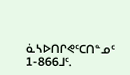ᓈᓴᐅᑎᒋᕙᑦᑕᑎᓐᓄᑦ 1-866ᒧᑦ.